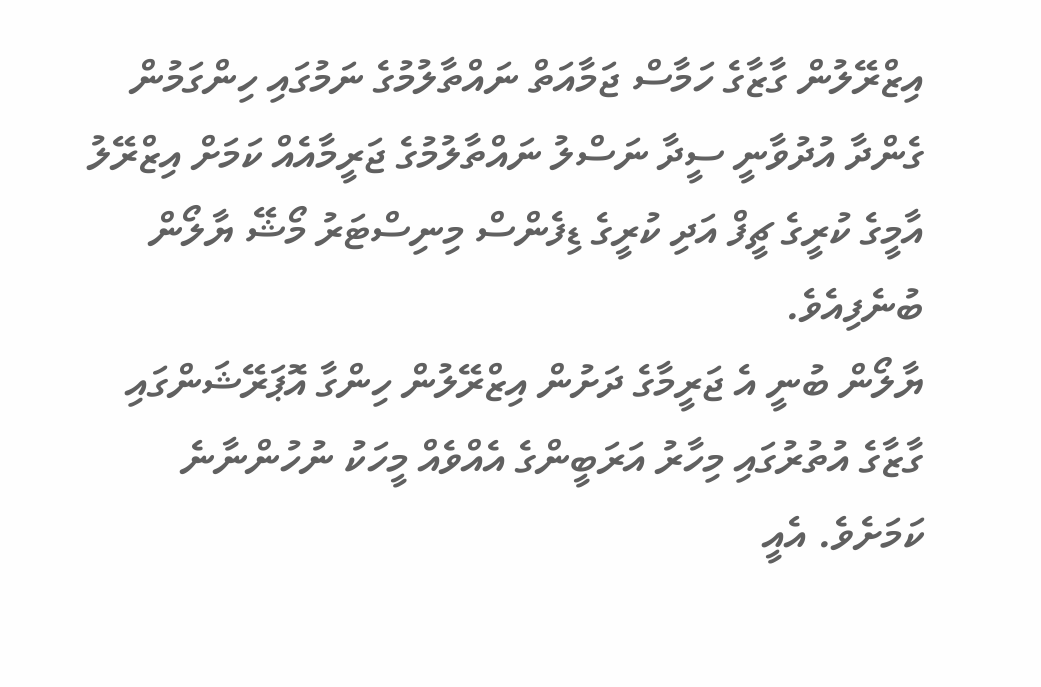އިޒްރޭލުން ގާޒާގެ ހަމާސް ޖަމާއަތް ނައްތާލުމުގެ ނަމުގައި ހިންގަމުން ގެންދާ އުދުވާނީ ސީދާ ނަސްލު ނައްތާލުމުގެ ޖަރީމާއެއް ކަމަށް އިޒްރޭލު އާމީގެ ކުރީގެ ޗީފް އަދި ކުރީގެ ޑިފެންސް މިނިސްޓަރު މޯޝޭ ޔާލޯން ބުނެފިއެވެ.
ޔާލޯން ބުނީ އެ ޖަރީމާގެ ދަށުން އިޒްރޭލުން ހިންގާ އޮޕަރޭޝަންގައި ގާޒާގެ އުތުރުގައި މިހާރު އަރަބީންގެ އެއްވެއް މީހަކު ނުހުންނާނެ ކަމަށެވެ. އެއީ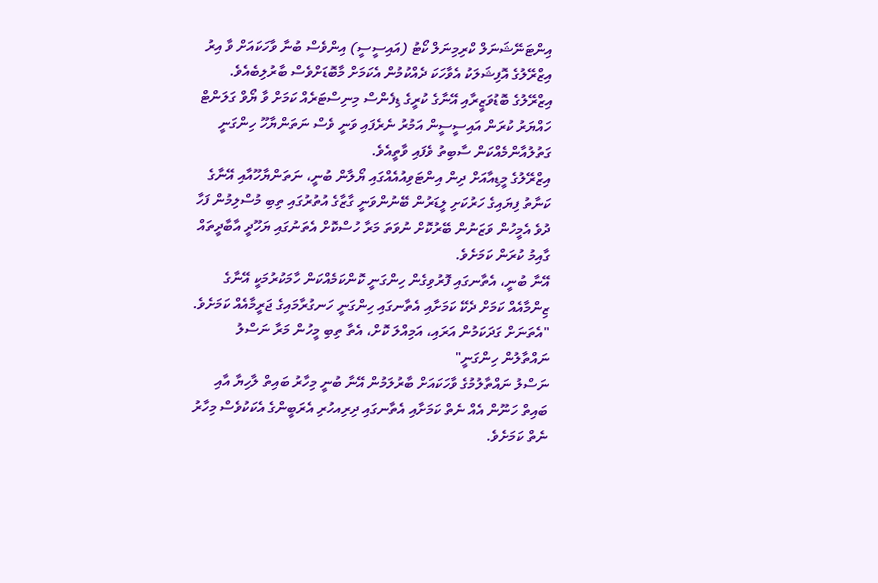އިންޓަނޭޝަނަލް ކްރިމިނަލް ކޯޓު (އައިސީސީ) އިންވެސް ބުނާ ވާހަކައަށް ވާ އިރު އިޒްރޭލުގެ އޮފިޝަލަކު އެވާހަކަ ދެއްކުމުން އެކަމަށް މާބޮޑަށްވެސް ބާރުލިބެއެވެ.
އިޒްރޭލުގެ ބޮޑުވަޒީރާއި އޭނާގެ ކުރީގެ ޑިފެންސް މިނިސްޓަރެއް ކަމަށް ވާ ޔޯވް ގަލަންޓް ހައްޔަރު ކުރަން އައިސީސީން އަމުރު ނެރެފައި ވަނީ ވެސް ނަތަންޔާހޫ ހިންގަނީ ގަތުލުއާންމެއްކަން ސާބިތު ވެފައި ވާތީއެވެ.
އިޒްރޭލުގެ މީޑިއާއަށް ދިން އިންޓަވިއުއެއްގައި ޔޯލާން ބުނީ، ނަތަންޔާހޫއާއި އޭނާގެ ކަނާތު ފިޔައިގެ ހަރުކަށި ލީޑަރުން ބޭނުންވަނީ ގާޒާގެ އުތުރުގައި ތިބި މުސްލިމުން ފަހާ ދުވެ އެމީހުން ވަޒަނުން ބޭރުކޮށް ނުވަތަ މަރާ ހުސްކޮށް އެތަނުގައި ޔަހޫދީ އާބާދީތައް ގާއިމު ކުރަން ކަމަށެވެ.
އޭނާ ބުނީ، އެތާނގައި ފޮރުވިގެން ހިންގަނީ ކޮންކަމެއްކަން ހާމަކުރުމަކީ އޭނާގެ ޒިންމާއެއް ކަމަށް ދެކޭ ކަމަށާއި އެތާނގައި ހިންގަނީ ހަނގުރާމައިގެ ޖަރީމާއެއް ކަމަށެވެ.
"އެތަނަށް ގަދަކަމުން އަރައި، އަމިއްލަ ކޮށް، އެތާ ތިބި މީހުން މަރާ ނަސްލު ނައްތާލުން ހިންގަނީ"
ނަސްލު ނައްތާލުމުގެ ވާހަކައަށް ބާރުލަމުން އޭނާ ބުނީ މިހާރު ބައިތް ލާހިޔާ އާއި ބައިތް ހަނޫން އެއް ނެތް ކަމަށާއި އެތާނގައި ދިރިއހުރި އެރަބީންގެ އެކަކުވެސް މިހާރު ނެތް ކަމަށެވެ.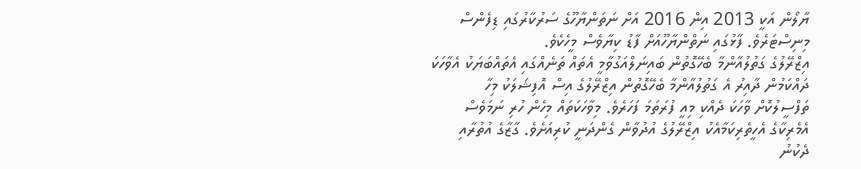ޔާލޯން އަކީ 2013 އިން 2016 އަށް ނަތަންޔާހޫގެ ސަރުކާރުގައި ޑިފެންސް މިނިސްޓަރެވެ. ފާޅުގައި ނަތްންޔާހޫއަށް ފާޑު ކިޔާވެސް މީހެކެވެ.
އިޒްރޭލުގެ ގަތުލުއާންމާ ބެހޭގޮތުން ބައިނަލްއަގުވާމީ އެތައް ތަނެއްގައި އެތައްބަޔަކު އެވާހަކަ ދައްކަމުން ދާއިރު އެ ގަތުލުއާންމާ ބެހޭގޮތުން އިޒްރޭލުގެ އިސް އޮފިޝަލަކު މިހާ ތަފްސީލުކޮށް ވާހަކަ ދެއްކި މިއީ ފުރަތަމަ ފަހަރެވެ. މިވާހަކަތައް މިހެން ހުރި ނަމަވެސް އެމެރިކާގެ އެހީތެރިކަމާއެކު އިޒްރޭލުގެ އުދުވާން ގެންދަނީ ކުރިއަށެވެ. ގާޒާގެ އުތުރާއި ދެކުނު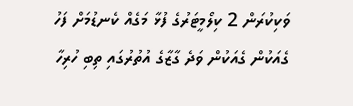ވަކިކުރަން 2 ކިލޯމީޓަރުގެ ފުޅާ މަގެއް ކެނޑުމަށް ފަހު ގެއަކުން ގެއަކުން ވަދެ ގާޒާގެ އުތުރުގައި ތިބި ހުރިހާ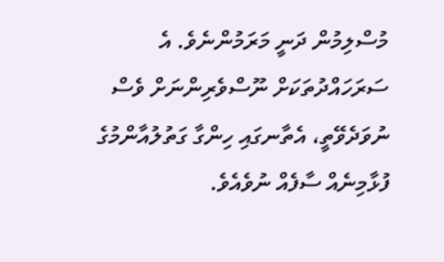މުސްލިމުން ދަނީ މަރަމުންނެވެ. އެ ސަރަހައްދުތަކަށް ނޫސްވެރިންނަށް ވެސް ނުވަދެވޭތީ، އެތާނގައި ހިންގާ ގަތުލުއާންމުގެ ފުޅާމިނެއް ސާފެއް ނުވެއެވެ.